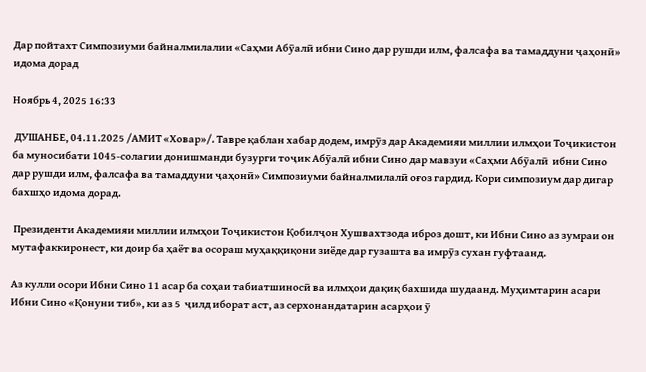Дар пойтахт Симпозиуми байналмилалии «Саҳми Абӯалӣ ибни Сино дар рушди илм, фалсафа ва тамаддуни ҷаҳонӣ» идома дорад

Ноябрь 4, 2025 16:33

 ДУШАНБЕ, 04.11.2025 /АМИТ «Ховар»/. Тавре қаблан хабар додем, имрӯз дар Академияи миллии илмҳои Тоҷикистон ба муносибати 1045-солагии донишманди бузурги тоҷик Абӯалӣ ибни Сино дар мавзуи «Саҳми Абӯалӣ  ибни Сино дар рушди илм, фалсафа ва тамаддуни ҷаҳонӣ» Симпозиуми байналмилалӣ оғоз гардид. Кори симпозиум дар дигар бахшҳо идома дорад.

 Президенти Академияи миллии илмҳои Тоҷикистон Қобилҷон Хушвахтзода иброз дошт, ки Ибни Сино аз зумраи он мутафаккиронест, ки доир ба ҳаёт ва осораш муҳаққиқони зиёде дар гузашта ва имрӯз сухан гуфтаанд.

Аз кулли осори Ибни Сино 11 асар ба соҳаи табиатшиносӣ ва илмҳои дақиқ бахшида шудаанд. Муҳимтарин асари Ибни Сино «Қонуни тиб», ки аз 5  ҷилд иборат аст, аз серхонандатарин асарҳои ӯ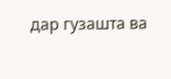дар гузашта ва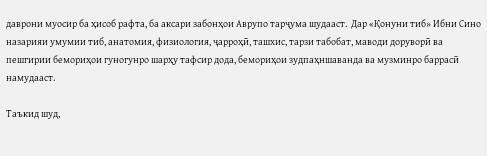даврони муосир ба ҳисоб рафта, ба аксари забонҳои Аврупо тарҷума шудааст.  Дар «Қонуни тиб» Ибни Сино назарияи умумии тиб, анатомия, физиология, ҷарроҳӣ, ташхис, тарзи табобат, маводи доруворӣ ва пешгирии бемориҳои гуногунро шарҳу тафсир дода, бемориҳои зудпаҳншаванда ва музминро баррасӣ намудааст.

Таъкид шуд,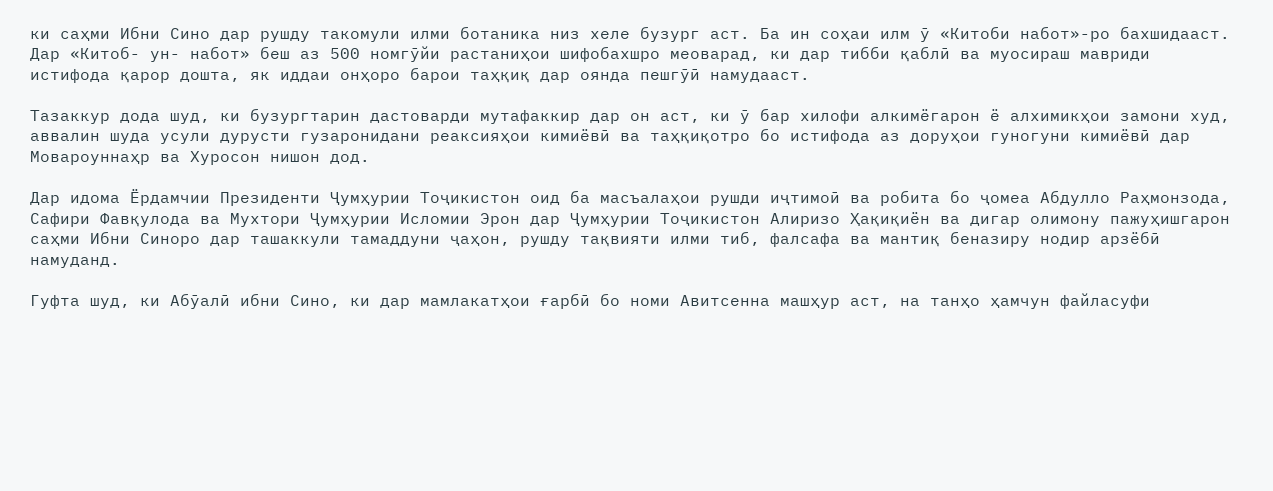ки саҳми Ибни Сино дар рушду такомули илми ботаника низ хеле бузург аст. Ба ин соҳаи илм ӯ «Китоби набот»-ро бахшидааст. Дар «Китоб- ун- набот» беш аз 500 номгӯйи растаниҳои шифобахшро меоварад, ки дар тибби қаблӣ ва муосираш мавриди истифода қарор дошта, як иддаи онҳоро барои таҳқиқ дар оянда пешгӯӣ намудааст.

Тазаккур дода шуд, ки бузургтарин дастоварди мутафаккир дар он аст, ки ӯ бар хилофи алкимёгарон ё алхимикҳои замони худ, аввалин шуда усули дурусти гузаронидани реаксияҳои кимиёвӣ ва таҳқиқотро бо истифода аз доруҳои гуногуни кимиёвӣ дар Мовароуннаҳр ва Хуросон нишон дод.

Дар идома Ёрдамчии Президенти Ҷумҳурии Тоҷикистон оид ба масъалаҳои рушди иҷтимоӣ ва робита бо ҷомеа Абдулло Раҳмонзода, Сафири Фавқулода ва Мухтори Ҷумҳурии Исломии Эрон дар Ҷумҳурии Тоҷикистон Алиризо Ҳақиқиён ва дигар олимону пажуҳишгарон саҳми Ибни Синоро дар ташаккули тамаддуни ҷаҳон, рушду тақвияти илми тиб, фалсафа ва мантиқ беназиру нодир арзёбӣ намуданд.

Гуфта шуд, ки Абӯалӣ ибни Сино, ки дар мамлакатҳои ғарбӣ бо номи Авитсенна машҳур аст, на танҳо ҳамчун файласуфи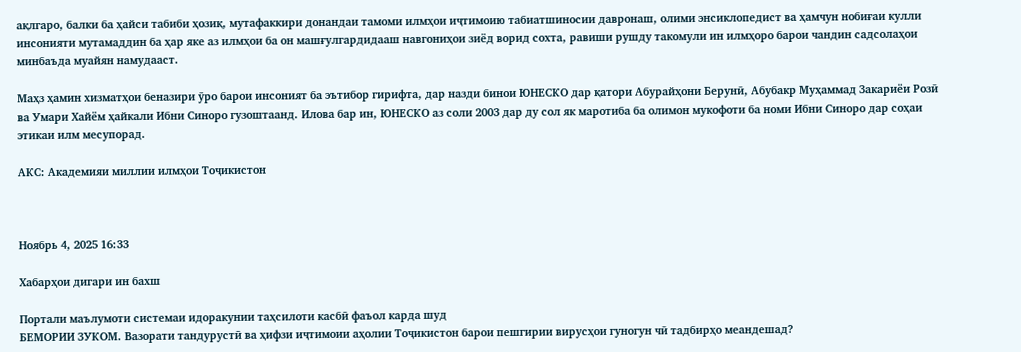ақлгаро, балки ба ҳайси табиби ҳозиқ, мутафаккири донандаи тамоми илмҳои иҷтимоию табиатшиносии давронаш, олими энсиклопедист ва ҳамчун нобиғаи кулли инсонияти мутамаддин ба ҳар яке аз илмҳои ба он машғулгардидааш навгониҳои зиёд ворид сохта, равиши рушду такомули ин илмҳоро барои чандин садсолаҳои минбаъда муайян намудааст.

Маҳз ҳамин хизматҳои беназири ӯро барои инсоният ба эътибор гирифта, дар назди бинои ЮНЕСКО дар қатори Абурайҳони Берунӣ, Абубакр Муҳаммад Закариёи Розӣ ва Умари Хайём ҳайкали Ибни Синоро гузоштаанд. Илова бар ин, ЮНЕСКО аз соли 2003 дар ду сол як маротиба ба олимон мукофоти ба номи Ибни Синоро дар соҳаи этикаи илм месупорад.

АКС: Академияи миллии илмҳои Тоҷикистон



Ноябрь 4, 2025 16:33

Хабарҳои дигари ин бахш

Портали маълумоти системаи идоракунии таҳсилоти касбӣ фаъол карда шуд
БЕМОРИИ ЗУКОМ. Вазорати тандурустӣ ва ҳифзи иҷтимоии аҳолии Тоҷикистон барои пешгирии вирусҳои гуногун чӣ тадбирҳо меандешад?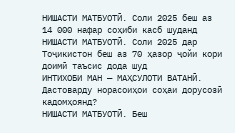НИШАСТИ МАТБУОТӢ. Соли 2025 беш аз 14 000 нафар соҳиби касб шуданд
НИШАСТИ МАТБУОТӢ. Соли 2025 дар Тоҷикистон беш аз 70 ҳазор ҷойи кори доимӣ таъсис дода шуд
ИНТИХОБИ МАН — МАҲСУЛОТИ ВАТАНӢ. Дастоварду норасоиҳои соҳаи дорусозӣ кадомҳоянд?
НИШАСТИ МАТБУОТӢ. Беш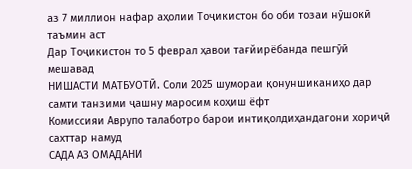аз 7 миллион нафар аҳолии Тоҷикистон бо оби тозаи нӯшокӣ таъмин аст
Дар Тоҷикистон то 5 феврал ҳавои тағйирёбанда пешгӯӣ мешавад
НИШАСТИ МАТБУОТӢ. Соли 2025 шумораи қонуншиканиҳо дар самти танзими ҷашну маросим коҳиш ёфт
Комиссияи Аврупо талаботро барои интиқолдиҳандагони хориҷӣ сахттар намуд
САДА АЗ ОМАДАНИ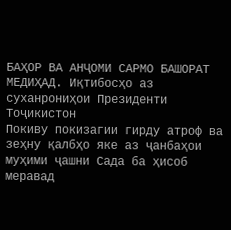БАҲОР ВА АНҶОМИ САРМО БАШОРАТ МЕДИҲАД. Иқтибосҳо аз суханрониҳои Президенти Тоҷикистон
Покиву покизагии гирду атроф ва зеҳну қалбҳо яке аз ҷанбаҳои муҳими ҷашни Сада ба ҳисоб меравад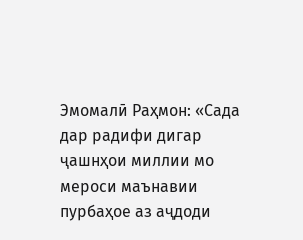Эмомалӣ Раҳмон: «Сада дар радифи дигар ҷашнҳои миллии мо мероси маънавии пурбаҳое аз аҷдоди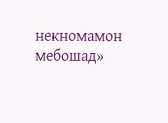некномамон мебошад»